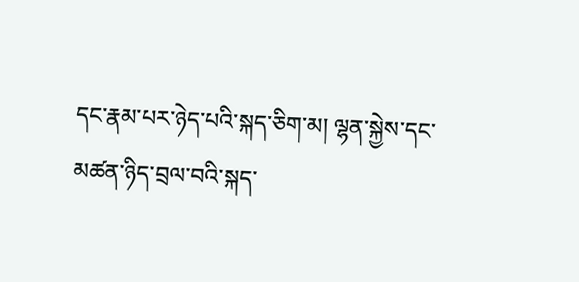དང་རྣམ་པར་ཉེད་པའི་སྐད་ཅིག་མ། ལྷན་སྐྱེས་དང་མཚན་ཉིད་བྲལ་བའི་སྐད་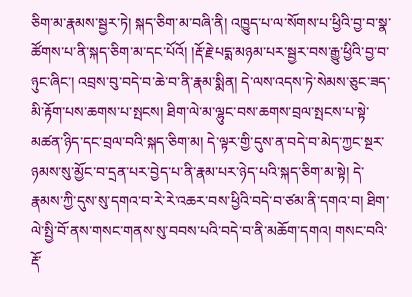ཅིག་མ་རྣམས་སྦྱར་ཏེ། སྐད་ཅིག་མ་བཞི་ནི། འཁྱུད་པ་ལ་སོགས་པ་ཕྱིའི་བྱ་བ་སྣ་ཚོགས་པ་ནི་སྐད་ཅིག་མ་དང་པོའོ། །རྡོ་རྗེ་པདྨ་མཉམ་པར་སྦྱར་བས་རྒྱུ་ཕྱིའི་བྱ་བ་ཉུང་ཞིང་། འབྲས་བུ་བདེ་བ་ཆེ་བ་ནི་རྣམ་སྨིན། དེ་ལས་འདས་ཏེ་སེམས་ཅུང་ཟད་མི་རྟོག་པས་ཆགས་པ་སྤངས། ཐིག་ལེ་མ་ལྷུང་བས་ཆགས་བྲལ་སྤངས་པ་སྟེ་མཚན་ཉིད་དང་བྲལ་བའི་སྐད་ཅིག་མ། དེ་ལྟར་གྱི་དུས་ན་བདེ་བ་མེད་ཀྱང་སྔར་ཉམས་སུ་མྱོང་བ་དྲན་པར་བྱེད་པ་ནི་རྣམ་པར་ཉེད་པའི་སྐད་ཅིག་མ་སྟེ། དེ་རྣམས་ཀྱི་དུས་སུ་དགའ་བ་རེ་རེ་འཆར་བས་ཕྱིའི་བདེ་བ་ཙམ་ནི་དགའ་བ། ཐིག་ལེ་སྤྱི་བོ་ནས་གསང་གནས་སུ་བབས་པའི་བདེ་བ་ནི་མཆོག་དགའ། གསང་བའི་རྡོ་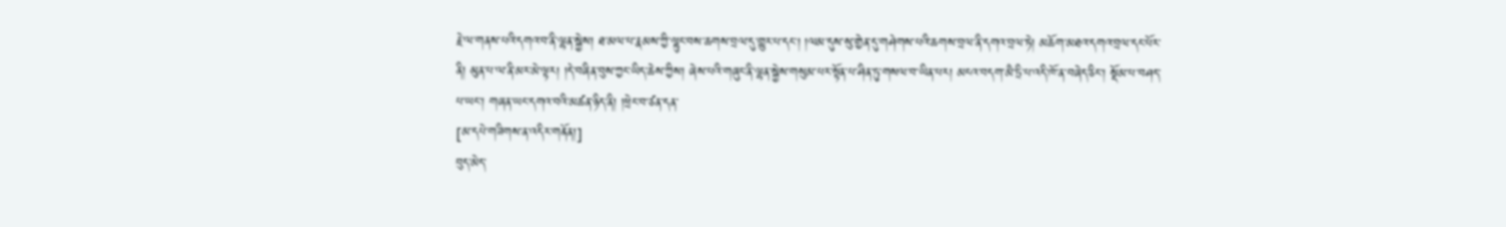རྗེ་ལ་གནས་པའི་དགའ་བ་ནི་ལྷན་སྐྱེས། ཐ་མལ་པ་རྣམས་ཀྱི་ལྷུང་བས་ཆགས་བྲལ་དུ་གྱུར་པ་དང་། །ལམ་དུས་སུ་གྱེན་དུ་གཤེགས་པའི་ཆགས་བྲལ་ནི་དགའ་བྲལ་ཏེ། མཆོག་མཐའ་དགའ་བྲལ་དང་པོར་ནི། མུན་པ་ལ་ནི་མར་མེ་ལྟར། །དེ་བཞིན་བུས་ཀྱང་ཡིད་ཆེས་ཀྱིས། ཞེས་པའི་གཞུང་ནི་ལྷན་སྐྱེས་གསུམ་པར་སྟོན་པ་ཤིན་ཏུ་གསལ་བ་ཡིན་པར། མངའ་བདག་མཻ་ཏྲི་པ་འདི་ཁོ་ན་བཞེད་ཅིང་། སྡོམ་པ་བཤད་པ་ཡང་། གཞན་ཡང་དགའ་བའི་མཚན་ཉིད་ནི། །ཕྲེང་བ་ཙན་དན་
[མ་དཔེ་གཟིགས་ན་འདིར་གནོན།]
བུད་མེད་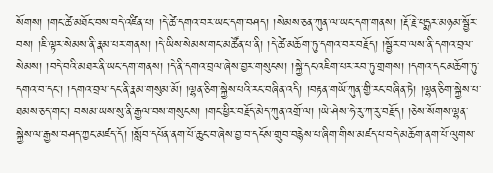སོགས། །གང་ཚེ་མཐོང་བས་བདེ་འཛིན་པ། །དེ་ཚེ་དགའ་བར་ཡང་དག་བཤད། །སེམས་ཅན་ཀུན་ལ་ཡང་དག་གནས། །རྡོ་རྗེ་པདྨར་མཉམ་སྦྱོར་བས། །ཇི་ལྟར་སེམས་ནི་རྣམ་པར་གནས། །དེ་ཡིས་སེམས་གང་མཚོན་པ་ནི། །དེ་ཚེ་མཆོག་ཏུ་དགའ་བར་བརྗོད། །སྦྱོར་བ་ལས་ནི་དགའ་བྲལ་སེམས། །བདེ་བའི་མཐར་ནི་ཡང་དག་གནས། །དེ་ནི་དགའ་བྲལ་ཞེས་བྱར་གསུངས། །སྐྱེ་དང་འཇིག་པར་རབ་ཏུ་གྲགས། །དགའ་དང་མཆོག་ཏུ་དགའ་བ་དང་། །དགའ་བྲལ་དང་ནི་རྣམ་གསུམ་མོ། །ལྷན་ཅིག་སྐྱེས་པའི་རང་བཞིན་འདི། །བརྟན་གཡོ་ཀུན་གྱི་རང་བཞིན་ཏེ། །ལྷན་ཅིག་སྐྱེས་པ་ཐམས་ཅད་གང་། བསམ་ཡས་སུ་ནི་རྒྱལ་བས་གསུངས། །གང་ཕྱིར་བརྗོད་མེད་ཀུན་འགྲོ་ལ། །ཡེ་ཤེས་ཧེ་རུ་ཀ་རུ་བརྗོད། །ཅེས་སོགས་ལྷན་སྐྱེས་ལ་རྒྱས་བཤད་ཀྱང་མཛད་དོ། །སློབ་དཔོན་ནག་པོ་ཆུང་བ་ཞེས་བྱ་བ་དངོས་གྲུབ་བརྙེས་པ་ཞིག་གིས་མཛད་པ་བདེ་མཆོག་ནག་པོ་ལུགས་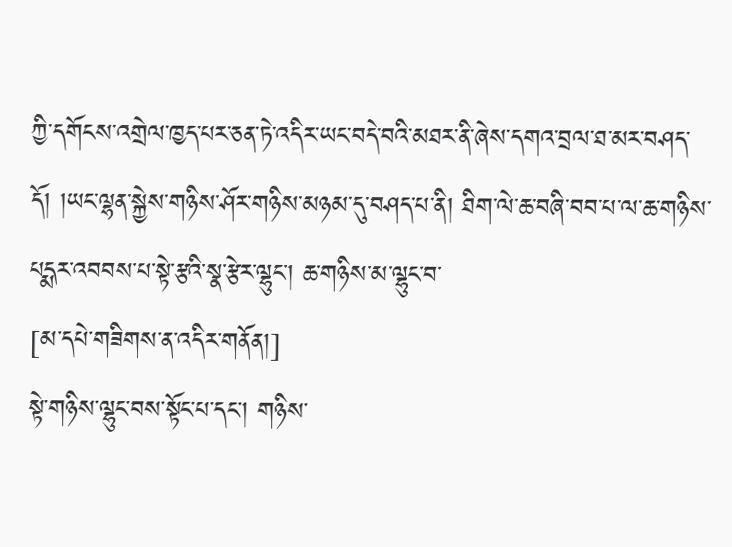ཀྱི་དགོངས་འགྲེལ་ཁྱད་པར་ཅན་ཏེ་འདིར་ཡང་བདེ་བའི་མཐར་ནི་ཞེས་དགའ་བྲལ་ཐ་མར་བཤད་དོ། །ཡང་ལྷན་སྐྱེས་གཉིས་ཤོར་གཉིས་མཉམ་དུ་བཤད་པ་ནི། ཐིག་ལེ་ཆ་བཞི་བབ་པ་ལ་ཆ་གཉིས་པདྨར་འབབས་པ་སྟེ་རྩའི་སྣ་རྩེར་ལྷུང་། ཆ་གཉིས་མ་ལྷུང་བ་
[མ་དཔེ་གཟིགས་ན་འདིར་གནོན།]
སྟེ་གཉིས་ལྷུང་བས་སྟོང་པ་དང་། གཉིས་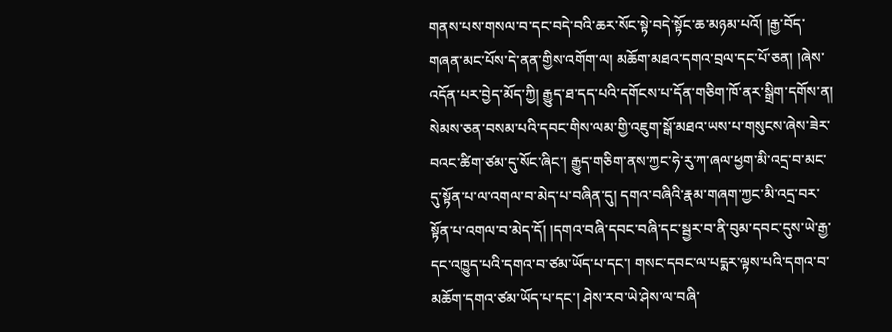གནས་པས་གསལ་བ་དང་བདེ་བའི་ཆར་སོང་སྟེ་བདེ་སྟོང་ཆ་མཉམ་པའོ། །རྒྱ་བོད་གཞན་མང་པོས་དེ་ནན་གྱིས་འགོག་ལ། མཆོག་མཐའ་དགའ་བྲལ་དང་པོ་ཅན། །ཞེས་འདོན་པར་བྱེད་མོད་ཀྱི། རྒྱུད་ཐ་དད་པའི་དགོངས་པ་དོན་གཅིག་ཁོ་ནར་སྒྲིག་དགོས་ན། སེམས་ཅན་བསམ་པའི་དབང་གིས་ལམ་གྱི་འཇུག་སྒོ་མཐའ་ཡས་པ་གསུངས་ཞེས་ཟེར་བའང་ཚིག་ཙམ་དུ་སོང་ཞིང་། རྒྱུད་གཅིག་ནས་ཀྱང་ཧེ་རུ་ཀ་ཞལ་ཕྱག་མི་འདྲ་བ་མང་དུ་སྟོན་པ་ལ་འགལ་བ་མེད་པ་བཞིན་དུ། དགའ་བཞིའི་རྣམ་གཞག་ཀྱང་མི་འདྲ་བར་སྟོན་པ་འགལ་བ་མེད་དོ། །དགའ་བཞི་དབང་བཞི་དང་སྦྱར་བ་ནི་བུམ་དབང་དུས་ཡེ་རྒྱ་དང་འཁྱུད་པའི་དགའ་བ་ཙམ་ཡོད་པ་དང་། གསང་དབང་ལ་པདྨར་ལྟས་པའི་དགའ་བ་མཆོག་དགའ་ཙམ་ཡོད་པ་དང་། ཤེས་རབ་ཡེ་ཤེས་ལ་བཞི་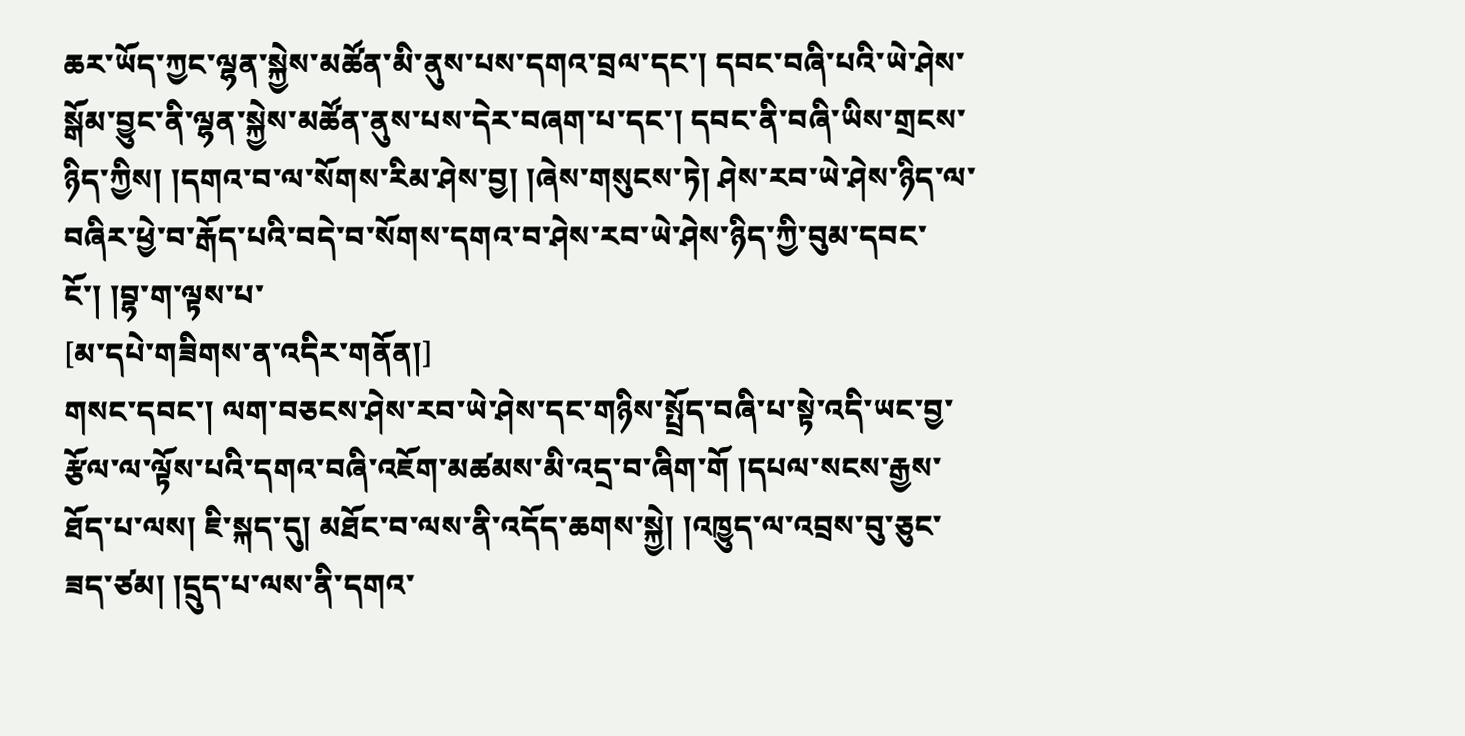ཆར་ཡོད་ཀྱང་ལྷན་སྐྱེས་མཚོན་མི་ནུས་པས་དགའ་བྲལ་དང་། དབང་བཞི་པའི་ཡེ་ཤེས་སྒོམ་བྱུང་ནི་ལྷན་སྐྱེས་མཚོན་ནུས་པས་དེར་བཞག་པ་དང་། དབང་ནི་བཞི་ཡིས་གྲངས་ཉིད་ཀྱིས། །དགའ་བ་ལ་སོགས་རིམ་ཤེས་བྱ། །ཞེས་གསུངས་ཏེ། ཤེས་རབ་ཡེ་ཤེས་ཉིད་ལ་བཞིར་ཕྱེ་བ་རྒོད་པའི་བདེ་བ་སོགས་དགའ་བ་ཤེས་རབ་ཡེ་ཤེས་ཉིད་ཀྱི་བུམ་དབང་ངོ་། །བྷ་ག་ལྟས་པ་
[མ་དཔེ་གཟིགས་ན་འདིར་གནོན།]
གསང་དབང་། ལག་བཅངས་ཤེས་རབ་ཡེ་ཤེས་དང་གཉིས་སྤྲོད་བཞི་པ་སྟེ་འདི་ཡང་བྱ་རྩོལ་ལ་ལྟོས་པའི་དགའ་བཞི་འཇོག་མཚམས་མི་འདྲ་བ་ཞིག་གོ །དཔལ་སངས་རྒྱས་ཐོད་པ་ལས། ཇི་སྐད་དུ། མཐོང་བ་ལས་ནི་འདོད་ཆགས་སྐྱེ། །འཁྱུད་ལ་འབྲས་བུ་ཅུང་ཟད་ཙམ། །དྲུད་པ་ལས་ནི་དགའ་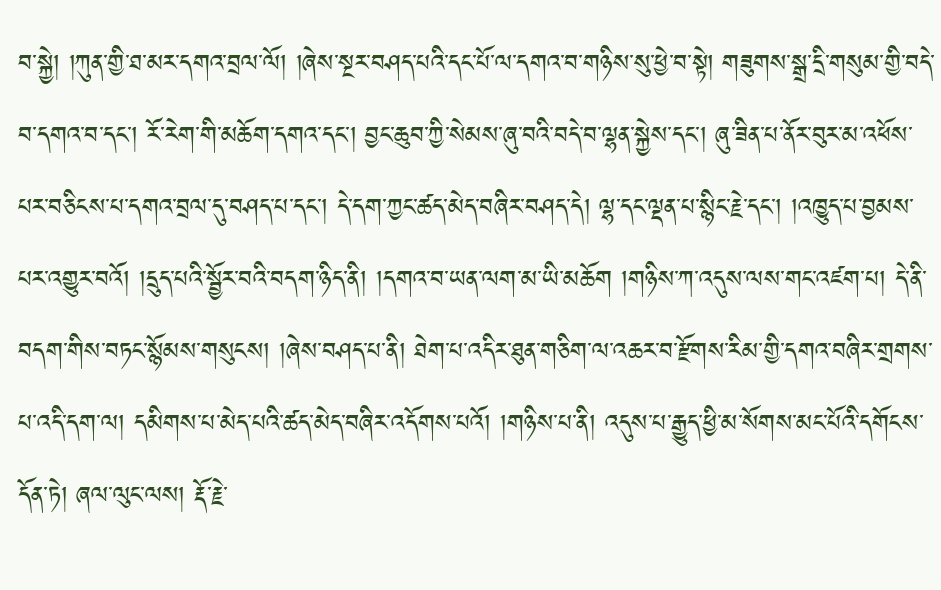བ་སྐྱེ། །ཀུན་གྱི་ཐ་མར་དགའ་བྲལ་ལོ། །ཞེས་སྔར་བཤད་པའི་དང་པོ་ལ་དགའ་བ་གཉིས་སུ་ཕྱེ་བ་སྟེ། གཟུགས་སྒྲ་དྲི་གསུམ་གྱི་བདེ་བ་དགའ་བ་དང་། རོ་རེག་གི་མཆོག་དགའ་དང་། བྱང་ཆུབ་ཀྱི་སེམས་ཞུ་བའི་བདེ་བ་ལྷན་སྐྱེས་དང་། ཞུ་ཟིན་པ་ནོར་བུར་མ་འཕོས་པར་བཅིངས་པ་དགའ་བྲལ་དུ་བཤད་པ་དང་། དེ་དག་ཀྱང་ཚད་མེད་བཞིར་བཤད་དེ། ལྷ་དང་ལྡན་པ་སྙིང་རྗེ་དང་། །འཁྱུད་པ་བྱམས་པར་འགྱུར་བའོ། །དྲུད་པའི་སྦྱོར་བའི་བདག་ཉིད་ནི། །དགའ་བ་ཡན་ལག་མ་ཡི་མཆོག །གཉིས་ཀ་འདུས་ལས་གང་འཛག་པ། དེ་ནི་བདག་གིས་བཏང་སྙོམས་གསུངས། །ཞེས་བཤད་པ་ནི། ཐེག་པ་འདིར་ཐུན་གཅིག་ལ་འཆར་བ་རྫོགས་རིམ་གྱི་དགའ་བཞིར་གྲགས་པ་འདི་དག་ལ། དམིགས་པ་མེད་པའི་ཚད་མེད་བཞིར་འདོགས་པའོ། །གཉིས་པ་ནི། འདུས་པ་རྒྱུད་ཕྱི་མ་སོགས་མང་པོའི་དགོངས་དོན་ཏེ། ཞལ་ལུང་ལས། རྡོ་རྗེ་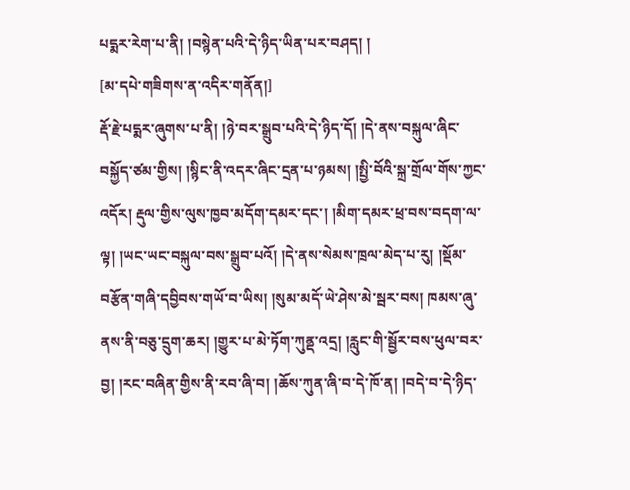པདྨར་རེག་པ་ནི། །བསྙེན་པའི་དེ་ཉིད་ཡིན་པར་བཤད། །
[མ་དཔེ་གཟིགས་ན་འདིར་གནོན།]
རྡོ་རྗེ་པདྨར་ཞུགས་པ་ནི། །ཉེ་བར་སྒྲུབ་པའི་དེ་ཉིད་དོ། །དེ་ནས་བསྐུལ་ཞིང་བསྐྱོད་ཙམ་གྱིས། །སྙིང་ནི་འདར་ཞིང་དྲན་པ་ཉམས། །སྤྱི་བོའི་སྐྲ་གྲོལ་གོས་ཀྱང་འདོར། རྡུལ་གྱིས་ལུས་ཁྱབ་མདོག་དམར་དང་། །མིག་དམར་ཕྲ་བས་བདག་ལ་ལྟ། །ཡང་ཡང་བསྐུལ་བས་སྒྲུབ་པའོ། །དེ་ནས་སེམས་ཁྲལ་མེད་པ་རུ། །སྡོམ་བརྩོན་གཞི་དབྱིབས་གཡོ་བ་ཡིས། །སུམ་མདོ་ཡེ་ཤེས་མེ་སྦར་བས། ཁམས་ཞུ་ནས་ནི་བཅུ་དྲུག་ཆར། །གྱུར་པ་མེ་ཏོག་ཀུནྡ་འདྲ། །རླུང་གི་སྦྱོར་བས་ཕུལ་བར་བྱ། །རང་བཞིན་གྱིས་ནི་རབ་ཞི་བ། །ཆོས་ཀུན་ཞི་བ་དེ་ཁོ་ན། །བདེ་བ་དེ་ཉིད་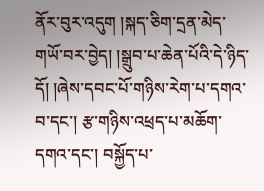ནོར་བུར་འདུག །སྐད་ཅིག་དྲན་མེད་གཡོ་བར་བྱེད། །སྒྲུབ་པ་ཆེན་པོའི་དེ་ཉིད་དོ། །ཞེས་དབང་པོ་གཉིས་རེག་པ་དགའ་བ་དང་། རྩ་གཉིས་འཕྲད་པ་མཆོག་དགའ་དང་། བསྐྱོད་པ་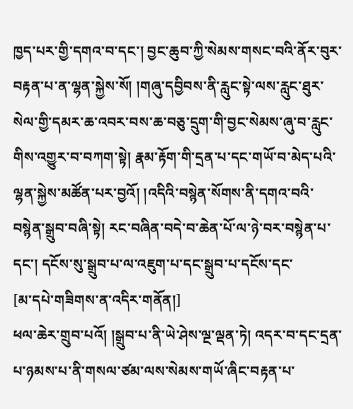ཁྱད་པར་གྱི་དགའ་བ་དང་། བྱང་ཆུབ་ཀྱི་སེམས་གསང་བའི་ནོར་བུར་བརྟན་པ་ན་ལྷན་སྐྱེས་སོ། །གཞུ་དབྱིབས་ནི་རླུང་སྟེ་ལས་རླུང་ཐུར་སེལ་གྱི་དམར་ཆ་འབར་བས་ཆ་བཅུ་དྲུག་གི་བྱང་སེམས་ཞུ་བ་རླུང་གིས་འགྱུར་བ་བཀག་སྟེ། རྣམ་རྟོག་གི་དྲན་པ་དང་གཡོ་བ་མེད་པའི་ལྷན་སྐྱེས་མཚོན་པར་བྱའོ། །འདིའི་བསྙེན་སོགས་ནི་དགའ་བའི་བསྙེན་སྒྲུབ་བཞི་སྟེ། རང་བཞིན་བདེ་བ་ཆེན་པོ་ལ་ཉེ་བར་བསྙེན་པ་དང་། དངོས་སུ་སྒྲུབ་པ་ལ་འཇུག་པ་དང་སྒྲུབ་པ་དངོས་དང་
[མ་དཔེ་གཟིགས་ན་འདིར་གནོན།]
ཕལ་ཆེར་གྲུབ་པའོ། །སྒྲུབ་པ་ནི་ཡེ་ཤེས་ལྔ་ལྡན་ཏེ། འདར་བ་དང་དྲན་པ་ཉམས་པ་ནི་གསལ་ཙམ་ལས་སེམས་གཡོ་ཞིང་བརྟན་པ་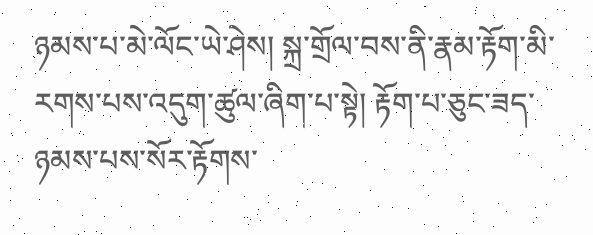ཉམས་པ་མེ་ལོང་ཡེ་ཤེས། སྐྲ་གྲོལ་བས་ནི་རྣམ་རྟོག་མི་རགས་པས་འདུག་ཚུལ་ཞིག་པ་སྟེ། རྟོག་པ་ཅུང་ཟད་ཉམས་པས་སོར་རྟོགས་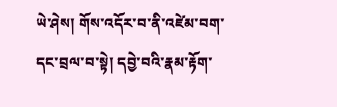ཡེ་ཤེས། གོས་འདོར་བ་ནི་འཛེམ་བག་དང་བྲལ་བ་སྟེ། དབྱེ་བའི་རྣམ་རྟོག་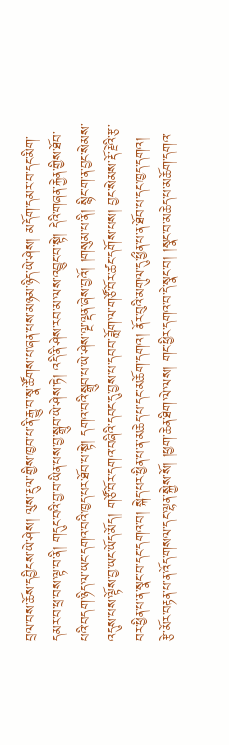བྲལ་བས་ཆོས་དབྱིངས་ཡེ་ཤེས། ལུས་རྡུལ་གྱིས་ཁྱབ་པ་ནི་རྒྱུ་བ་སྣ་ཚོགས་པ་ཞན་པས་མཉམ་ཉིད་ཡེ་ཤེས། མདོག་དམར་བ་དང་མིག་དམར་བ་ཕྲ་བས་ལྟ་བ་ནི། གདུང་བའི་བྱ་བ་ཡིན་པས་བྱ་སྒྲུབ་ཡེ་ཤེས་ཏེ། འདི་ནི་ཤེས་རབ་མ་ལས་འབྱུང་བ་སྟེ། དེའི་གཞན་རྐྱེན་གྱིས་ཐོབ་པའི་བདག་ཉིད་ལ་ཡང་དགའ་བའི་ཁྱད་པར་ཐོབ་པ་སྟེ། དགའ་བའི་སྒྲུབ་པ་ཡེ་ཤེས་ལྔ་ལྡན་ཞེས་བྱའོ། །གསུམ་པ་ནི། སྙིང་ག་ན་བྱང་སེམས་འདུས་པས་ལྟོས་བྱ་ཡང་ཡོད་མོད། གཙོ་བོར་དགའ་བཞིའི་དབང་དུ་བྱས་པ་དབབ་ཟློག་ལ་གཙོ་བོར་ཚང་དགོས་པས། བྱང་སེམས་རྡོ་རྗེའི་རྩ་བར་ཕྱིན་པ་ན་སྣང་བ་དང་དགའ་བ། སྐེད་པར་ཕྱིན་པ་ན་མཆེད་པ་དང་མཆོག་དགའ། ནོར་བུའི་མགུལ་དུ་ཕྱྀན་པ་ན་ཐོབ་པ་དང་ཁྱད་དགའ། རྩེ་མོར་བརྟན་པ་ན་འོད་གསལ་དང་ལྷན་སྐྱེས་སོ། །ཕྱག་ཆེན་ཐིག་ལེ་ལས། གང་ཕྱིར་དགའ་བ་དེ་སྣང་བ། །སྣང་བ་མཆེད་པ་མཆོག་དགའ་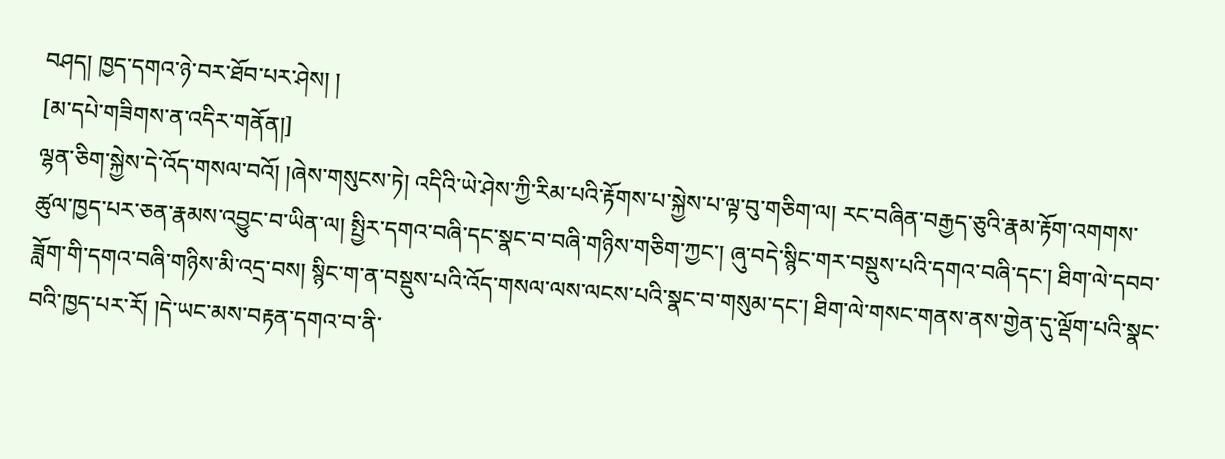བཤད། ཁྱད་དགའ་ཉེ་བར་ཐོབ་པར་ཤེས། །
[མ་དཔེ་གཟིགས་ན་འདིར་གནོན།]
ལྷན་ཅིག་སྐྱེས་དེ་འོད་གསལ་བའོ། །ཞེས་གསུངས་ཏེ། འདིའི་ཡེ་ཤེས་ཀྱི་རིམ་པའི་རྟོགས་པ་སྐྱེས་པ་ལྟ་བུ་གཅིག་ལ། རང་བཞིན་བརྒྱད་ཅུའི་རྣམ་རྟོག་འགགས་ཚུལ་ཁྱད་པར་ཅན་རྣམས་འབྱུང་བ་ཡིན་ལ། སྤྱིར་དགའ་བཞི་དང་སྣང་བ་བཞི་གཉིས་གཅིག་ཀྱང་། ཞུ་བདེ་སྙིང་གར་བསྡུས་པའི་དགའ་བཞི་དང་། ཐིག་ལེ་དབབ་ཟློག་གི་དགའ་བཞི་གཉིས་མི་འདྲ་བས། སྙིང་ག་ན་བསྡུས་པའི་འོད་གསལ་ལས་ལངས་པའི་སྣང་བ་གསུམ་དང་། ཐིག་ལེ་གསང་གནས་ནས་གྱེན་དུ་ལྡོག་པའི་སྣང་བའི་ཁྱད་པར་རོ། །དེ་ཡང་མས་བརྟན་དགའ་བ་ནི་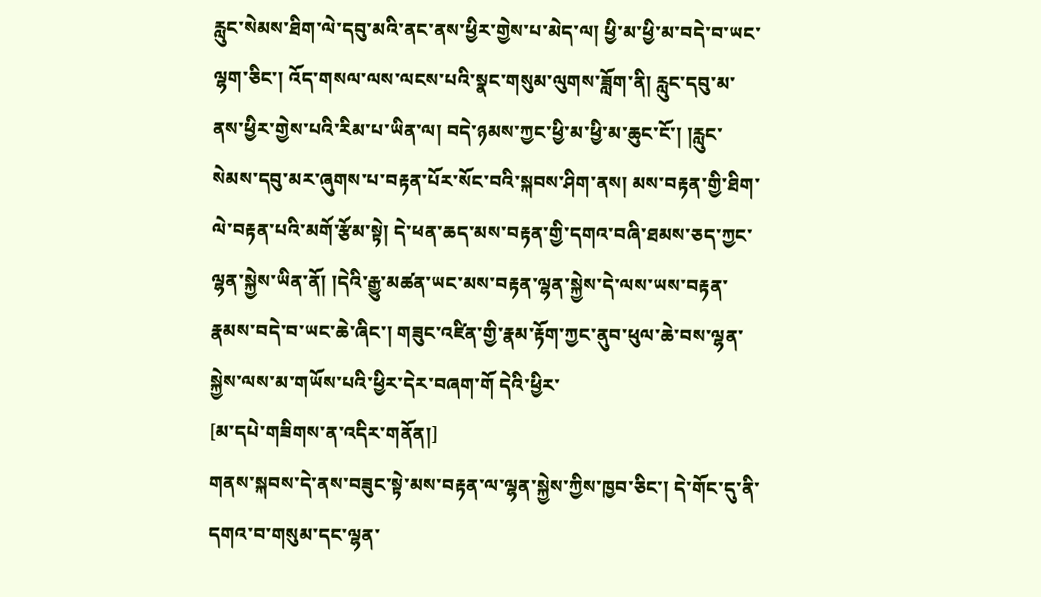རླུང་སེམས་ཐིག་ལེ་དབུ་མའི་ནང་ནས་ཕྱིར་གྱེས་པ་མེད་ལ། ཕྱི་མ་ཕྱི་མ་བདེ་བ་ཡང་ལྷག་ཅིང་། འོད་གསལ་ལས་ལངས་པའི་སྣང་གསུམ་ལུགས་ཟློག་ནི། རླུང་དབུ་མ་ནས་ཕྱིར་གྱེས་པའི་རིམ་པ་ཡིན་ལ། བདེ་ཉམས་ཀྱང་ཕྱི་མ་ཕྱི་མ་ཆུང་ངོ་། །རླུང་སེམས་དབུ་མར་ཞུགས་པ་བརྟན་པོར་སོང་བའི་སྐབས་ཤིག་ནས། མས་བརྟན་གྱི་ཐིག་ལེ་བརྟན་པའི་མགོ་རྩོམ་སྟེ། དེ་ཕན་ཆད་མས་བརྟན་གྱི་དགའ་བཞི་ཐམས་ཅད་ཀྱང་ལྷན་སྐྱེས་ཡིན་ནོ། །དེའི་རྒྱུ་མཚན་ཡང་མས་བརྟན་ལྷན་སྐྱེས་དེ་ལས་ཡས་བརྟན་རྣམས་བདེ་བ་ཡང་ཆེ་ཞིང་། གཟུང་འཛིན་གྱི་རྣམ་རྟོག་ཀྱང་ནུབ་ཕུལ་ཆེ་བས་ལྷན་སྐྱེས་ལས་མ་གཡོས་པའི་ཕྱིར་དེར་བཞག་གོ དེའི་ཕྱིར་
[མ་དཔེ་གཟིགས་ན་འདིར་གནོན།]
གནས་སྐབས་དེ་ནས་བཟུང་སྟེ་མས་བརྟན་ལ་ལྷན་སྐྱེས་ཀྱིས་ཁྱབ་ཅིང་། དེ་གོང་དུ་ནི་དགའ་བ་གསུམ་དང་ལྷན་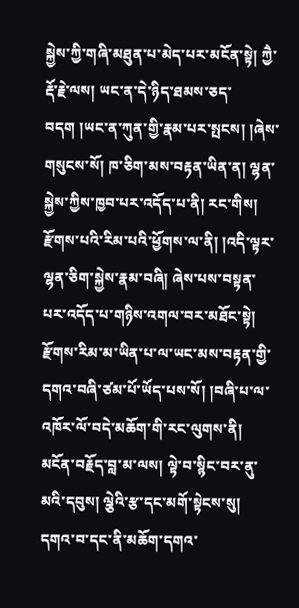སྐྱེས་ཀྱི་གཞི་མཐུན་པ་མེད་པར་མངོན་སྟེ། ཀྱཻ་རྡོ་རྗེ་ལས། ཡང་ན་དེ་ཉིད་ཐམས་ཅད་བདག །ཡང་ན་ཀུན་གྱི་རྣམ་པར་སྤངས། །ཞེས་གསུངས་སོ། ཁ་ཅིག་མས་བརྟན་ཡིན་ན། ལྷན་སྐྱེས་ཀྱིས་ཁྱབ་པར་འདོད་པ་ནི། རང་གིས། རྫོགས་པའི་རིམ་པའི་ཕྱོགས་ལ་ནི། །འདི་ལྟར་ལྷན་ཅིག་སྐྱེས་རྣམ་བཞི། ཞེས་པས་བསྟན་པར་འདོད་པ་གཉིས་འགལ་བར་མཐོང་སྟེ། རྫོགས་རིམ་མ་ཡིན་པ་ལ་ཡང་མས་བརྟན་གྱི་དགའ་བཞི་ཙམ་པོ་ཡོད་པས་སོ། །བཞི་པ་ལ་འཁོར་ལོ་བདེ་མཆོག་གི་རང་ལུགས་ནི། མངོན་བརྗོད་བླ་མ་ལས། ལྟེ་བ་སྙིང་བར་ནུ་མའི་དབུས། ལྕེའི་རྩ་དང་མགོ་སྟེངས་སུ། དགའ་བ་དང་ནི་མཆོག་དགའ་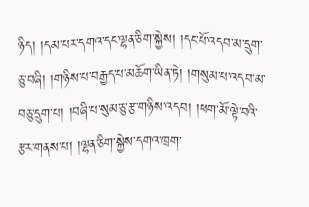ཉིད། །དམ་པར་དགའ་དང་ལྷན་ཅིག་སྐྱེས། །དང་པོ་འདབ་མ་དྲུག་ཅུ་བཞི། །གཉིས་པ་བརྒྱད་པ་མཆོག་ཡིན་ཏེ། །གསུམ་པ་འདབ་མ་བཅུ་དྲུག་པ། །བཞི་པ་སུམ་ཅུ་རྩ་གཉིས་འདབ། །ཕག་མོ་ལྟེ་བའི་རྩར་གནས་པ། །ལྷན་ཅིག་སྐྱེས་དགའ་ཁྲག་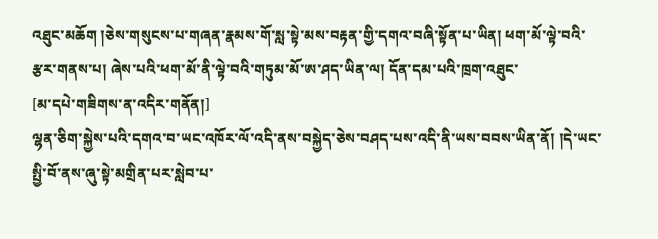འཐུང་མཆོག །ཅེས་གསུངས་པ་གཞན་རྣམས་གོ་སླ་སྟེ་མས་བརྟན་གྱི་དགའ་བཞི་སྟོན་པ་ཡིན། ཕག་མོ་ལྟེ་བའི་རྩར་གནས་པ། ཞེས་པའི་ཕག་མོ་ནི་ལྟེ་བའི་གཏུམ་མོ་ཨ་ཤད་ཡིན་ལ། དོན་དམ་པའི་ཁྲག་འཐུང་
[མ་དཔེ་གཟིགས་ན་འདིར་གནོན།]
ལྷན་ཅིག་སྐྱེས་པའི་དགའ་བ་ཡང་འཁོར་ལོ་འདི་ནས་བསྐྱེད་ཅེས་བཤད་པས་འདི་ནི་ཡས་བབས་ཡིན་ནོ། །དེ་ཡང་སྤྱི་བོ་ནས་ཞུ་སྟེ་མགྲིན་པར་སླེབ་པ་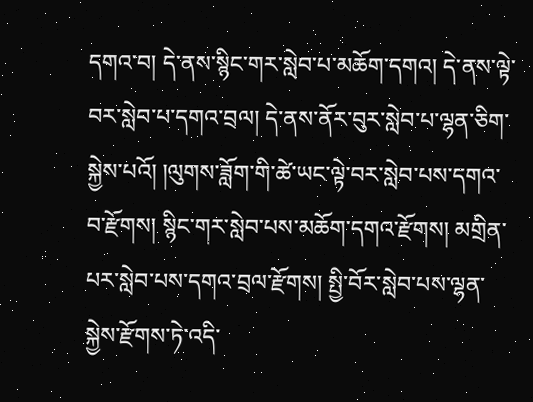དགའ་བ། དེ་ནས་སྙིང་གར་སླེབ་པ་མཆོག་དགའ། དེ་ནས་ལྟེ་བར་སླེབ་པ་དགའ་བྲལ། དེ་ནས་ནོར་བུར་སླེབ་པ་ལྷན་ཅིག་སྐྱེས་པའོ། །ལུགས་ཟློག་གི་ཚེ་ཡང་ལྟེ་བར་སླེབ་པས་དགའ་བ་རྫོགས། སྙིང་གར་སླེབ་པས་མཆོག་དགའ་རྫོགས། མགྲིན་པར་སླེབ་པས་དགའ་བྲལ་རྫོགས། སྤྱི་བོར་སླེབ་པས་ལྷན་སྐྱེས་རྫོགས་ཏེ་འདི་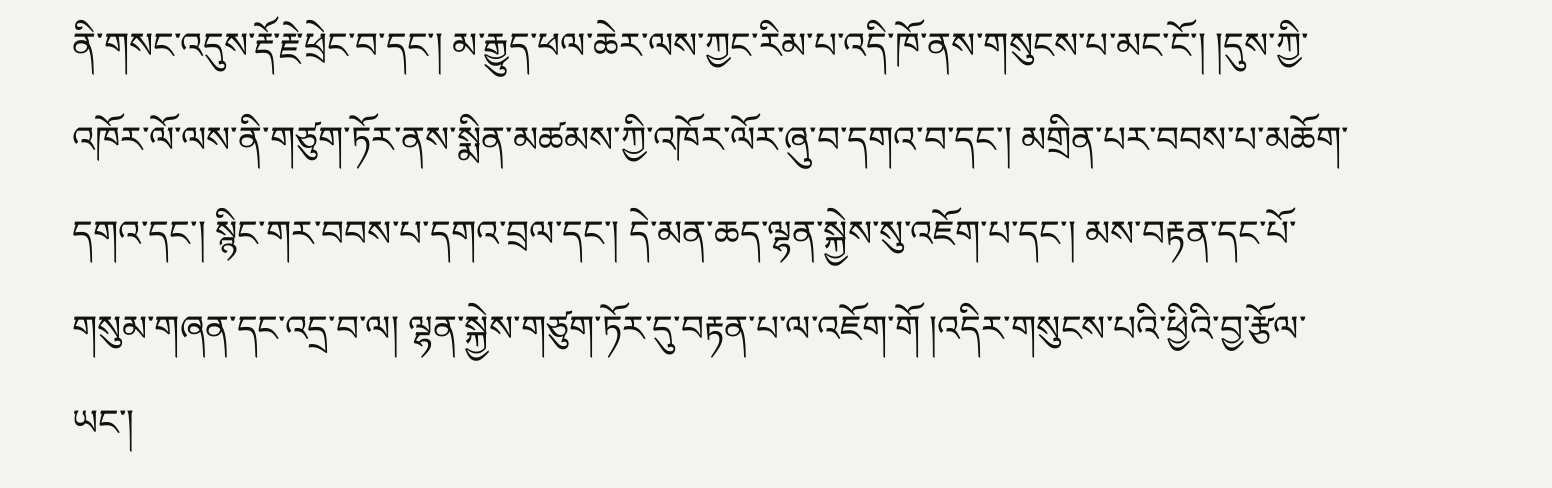ནི་གསང་འདུས་རྡོ་རྗེ་ཕྲེང་བ་དང་། མ་རྒྱུད་ཕལ་ཆེར་ལས་ཀྱང་རིམ་པ་འདི་ཁོ་ནས་གསུངས་པ་མང་ངོ་། །དུས་ཀྱི་འཁོར་ལོ་ལས་ནི་གཙུག་ཏོར་ནས་སྨིན་མཚམས་ཀྱི་འཁོར་ལོར་ཞུ་བ་དགའ་བ་དང་། མགྲིན་པར་བབས་པ་མཆོག་དགའ་དང་། སྙིང་གར་བབས་པ་དགའ་བྲལ་དང་། དེ་མན་ཆད་ལྷན་སྐྱེས་སུ་འཇོག་པ་དང་། མས་བརྟན་དང་པོ་གསུམ་གཞན་དང་འདྲ་བ་ལ། ལྷན་སྐྱེས་གཙུག་ཏོར་དུ་བརྟན་པ་ལ་འཇོག་གོ །འདིར་གསུངས་པའི་ཕྱིའི་བྱ་རྩོལ་ཡང་།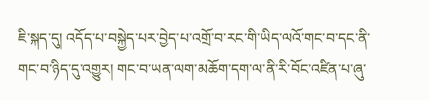ཇི་སྐད་དུ། འདོད་པ་བསྐྱེད་པར་བྱེད་པ་འགྲོ་བ་རང་གི་ཡིད་ལའོ་གང་བ་དང་ནི་གང་བ་ཉིད་དུ་འགྱུར། གང་བ་ཡན་ལག་མཆོག་དག་ལ་ནི་རི་བོང་འཛིན་པ་ཞུ་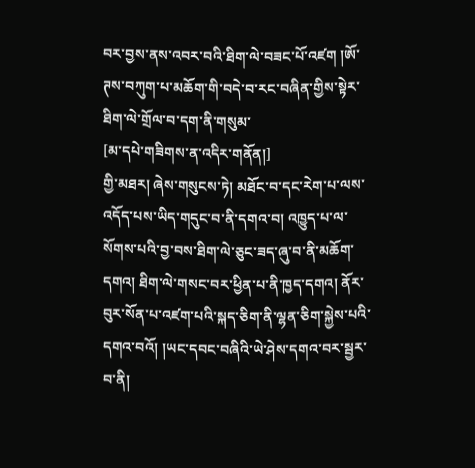བར་བྱས་ནས་འབར་བའི་ཐིག་ལེ་བཟང་པོ་འཛག །ཨོ་ཊས་བཀུག་པ་མཆོག་གི་བདེ་བ་རང་བཞིན་གྱིས་སྟེར་ཐིག་ལེ་གྲོལ་བ་དག་ནི་གསུམ་
[མ་དཔེ་གཟིགས་ན་འདིར་གནོན།]
གྱི་མཐར། ཞེས་གསུངས་ཏེ། མཐོང་བ་དང་རེག་པ་ལས་འདོད་པས་ཡིད་གདུང་བ་ནི་དགའ་བ། འཁྱུད་པ་ལ་སོགས་པའི་བྱ་བས་ཐིག་ལེ་ཅུང་ཟད་ཞུ་བ་ནི་མཆོག་དགའ། ཐིག་ལེ་གསང་བར་ཕྱིན་པ་ནི་ཁྱད་དགའ། ནོར་བུར་སོན་པ་འཛག་པའི་སྐད་ཅིག་ནི་ལྷན་ཅིག་སྐྱེས་པའི་དགའ་བའོ། །ཡང་དབང་བཞིའི་ཡེ་ཤེས་དགའ་བར་སྦྱར་བ་ནི།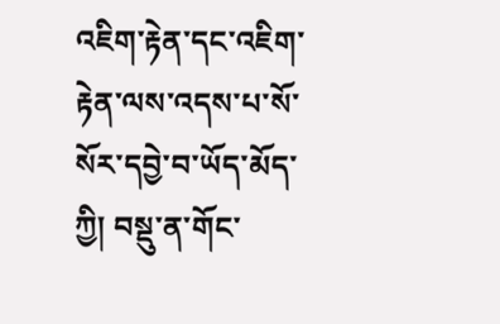འཇིག་རྟེན་དང་འཇིག་རྟེན་ལས་འདས་པ་སོ་སོར་དབྱེ་བ་ཡོད་མོད་ཀྱི། བསྡུ་ན་གོང་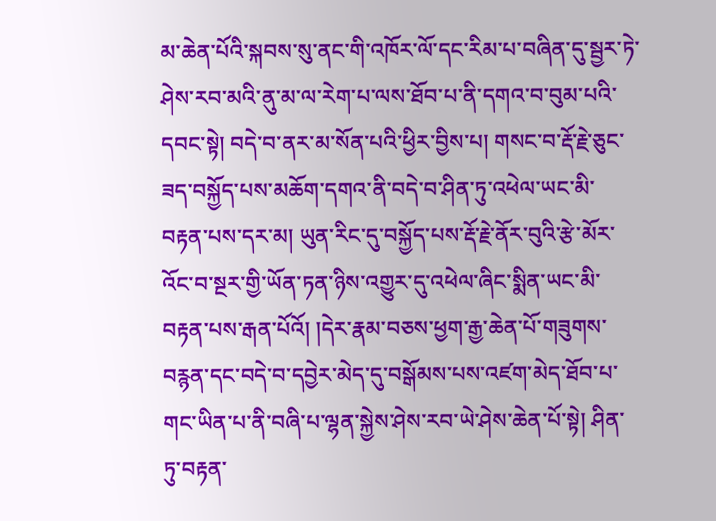མ་ཆེན་པོའི་སྐབས་སུ་ནང་གི་འཁོར་ལོ་དང་རིམ་པ་བཞིན་དུ་སྦྱར་ཏེ་ཤེས་རབ་མའི་ནུ་མ་ལ་རེག་པ་ལས་ཐོབ་པ་ནི་དགའ་བ་བུམ་པའི་དབང་སྟེ། བདེ་བ་ནར་མ་སོན་པའི་ཕྱིར་བྱིས་པ། གསང་བ་རྡོ་རྗེ་ཅུང་ཟད་བསྐྱོད་པས་མཆོག་དགའ་ནི་བདེ་བ་ཤིན་ཏུ་འཕེལ་ཡང་མི་བརྟན་པས་དར་མ། ཡུན་རིང་དུ་བསྐྱོད་པས་རྡོ་རྗེ་ནོར་བུའི་རྩེ་མོར་འོང་བ་སྔར་གྱི་ཡོན་ཏན་ཉིས་འགྱུར་དུ་འཕེལ་ཞིང་སྨིན་ཡང་མི་བརྟན་པས་རྒན་པོའོ། །དེར་རྣམ་བཅས་ཕྱག་རྒྱ་ཆེན་པོ་གཟུགས་བརྙན་དང་བདེ་བ་དབྱེར་མེད་དུ་བསྒོམས་པས་འཛག་མེད་ཐོབ་པ་གང་ཡིན་པ་ནི་བཞི་པ་ལྷན་སྐྱེས་ཤེས་རབ་ཡེ་ཤེས་ཆེན་པོ་སྟེ། ཤིན་ཏུ་བརྟན་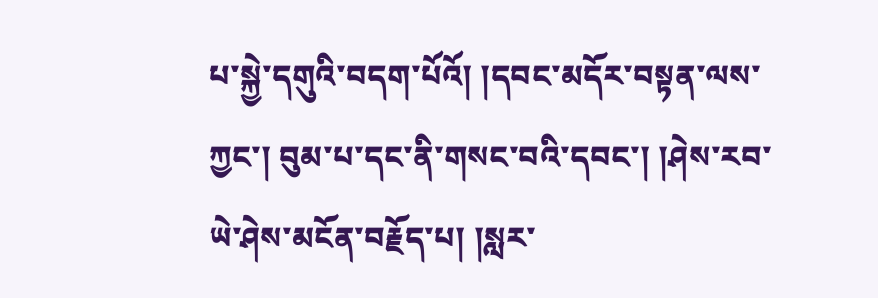པ་སྐྱེ་དགུའི་བདག་པོའོ། །དབང་མདོར་བསྟན་ལས་ཀྱང་། བུམ་པ་དང་ནི་གསང་བའི་དབང་། །ཤེས་རབ་ཡེ་ཤེས་མངོན་བརྗོད་པ། །སླར་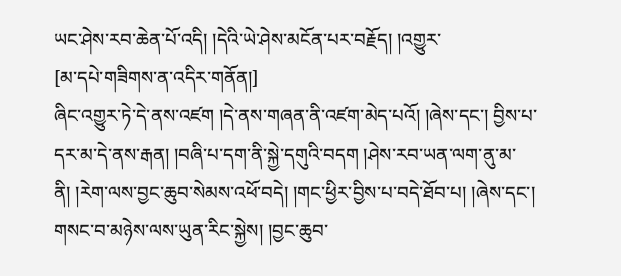ཡང་ཤེས་རབ་ཆེན་པོ་འདི། །དེའི་ཡེ་ཤེས་མངོན་པར་བརྗོད། །འགྱུར་
[མ་དཔེ་གཟིགས་ན་འདིར་གནོན།]
ཞིང་འགྱུར་ཏེ་དེ་ནས་འཛག །དེ་ནས་གཞན་ནི་འཛག་མེད་པའོ། །ཞེས་དང་། བྱིས་པ་དར་མ་དེ་ནས་རྒན། །བཞི་པ་དག་ནི་སྐྱེ་དགུའི་བདག །ཤེས་རབ་ཡན་ལག་ནུ་མ་ནི། །རེག་ལས་བྱང་ཆུབ་སེམས་འཕོ་བདེ། །གང་ཕྱིར་བྱིས་པ་བདེ་ཐོབ་པ། །ཞེས་དང་། གསང་བ་མཉེས་ལས་ཡུན་རིང་སྐྱེས། །བྱང་ཆུབ་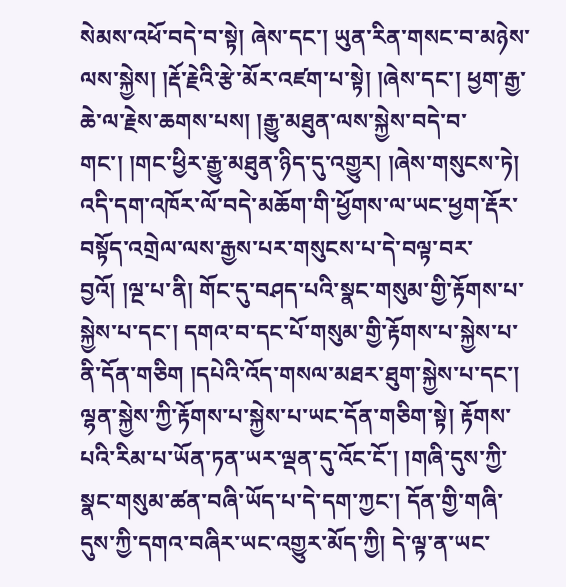སེམས་འཕོ་བདེ་བ་སྟེ། ཞེས་དང་། ཡུན་རིན་གསང་བ་མཉེས་ལས་སྐྱེས། །རྡོ་རྗེའི་རྩེ་མོར་འཛག་པ་སྟེ། །ཞེས་དང་། ཕྱག་རྒྱ་ཆེ་ལ་རྗེས་ཆགས་པས། །རྒྱུ་མཐུན་ལས་སྐྱེས་བདེ་བ་གང་། །གང་ཕྱིར་རྒྱུ་མཐུན་ཉིད་དུ་འགྱུར། །ཞེས་གསུངས་ཏེ། འདི་དག་འཁོར་ལོ་བདེ་མཆོག་གི་ཕྱོགས་ལ་ཡང་ཕྱག་རྡོར་བསྟོད་འགྲེལ་ལས་རྒྱས་པར་གསུངས་པ་དེ་བལྟ་བར་བྱའོ། །ལྔ་པ་ནི། གོང་དུ་བཤད་པའི་སྣང་གསུམ་གྱི་རྟོགས་པ་སྐྱེས་པ་དང་། དགའ་བ་དང་པོ་གསུམ་གྱི་རྟོགས་པ་སྐྱེས་པ་ནི་དོན་གཅིག །དཔེའི་འོད་གསལ་མཐར་ཐུག་སྐྱེས་པ་དང་། ལྷན་སྐྱེས་ཀྱི་རྟོགས་པ་སྐྱེས་པ་ཡང་དོན་གཅིག་སྟེ། རྟོགས་པའི་རིམ་པ་ཡོན་ཏན་ཡར་ལྡན་དུ་འོང་ངོ་། །གཞི་དུས་ཀྱི་སྣང་གསུམ་ཚན་བཞི་ཡོད་པ་དེ་དག་ཀྱང་། དོན་གྱི་གཞི་དུས་ཀྱི་དགའ་བཞིར་ཡང་འགྱུར་མོད་ཀྱི། དེ་ལྟ་ན་ཡང་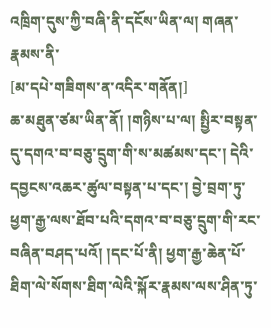འཁྲིག་དུས་ཀྱི་བཞི་ནི་དངོས་ཡིན་ལ། གཞན་རྣམས་ནི་
[མ་དཔེ་གཟིགས་ན་འདིར་གནོན།]
ཆ་མཐུན་ཙམ་ཡིན་ནོ། །གཉིས་པ་ལ། སྤྱིར་བསྟན་དུ་དགའ་བ་བཅུ་དྲུག་གི་ས་མཚམས་དང་། དེའི་དབྱངས་འཆར་ཚུལ་བསྟན་པ་དང་། བྱེ་བྲག་ཏུ་ཕྱག་རྒྱ་ལས་ཐོབ་པའི་དགའ་བ་བཅུ་དྲུག་གི་རང་བཞིན་བཤད་པའོ། །དང་པོ་ནི། ཕྱག་རྒྱ་ཆེན་པོ་ཐིག་ལེ་སོགས་ཐིག་ལེའི་སྐོར་རྣམས་ལས་ཤིན་ཏུ་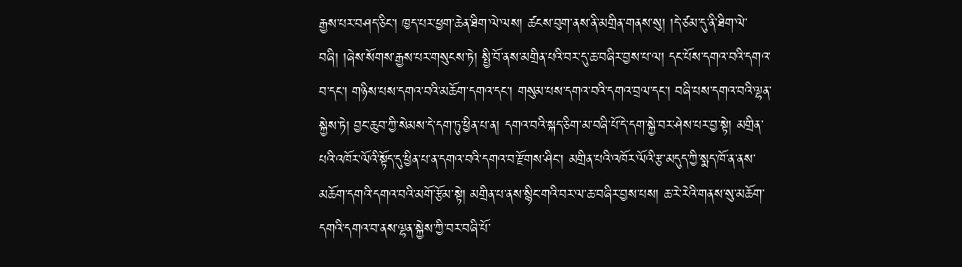རྒྱས་པར་བཤད་ཅིང་། ཁྱད་པར་ཕྱག་ཆེན་ཐིག་ལེ་ལས། ཚངས་བུག་ནས་ནི་མགྲིན་གནས་སུ། །དེ་ཙམ་དུ་ནི་ཐིག་ལེ་བཞི། །ཞེས་སོགས་རྒྱས་པར་གསུངས་ཏེ། སྤྱི་བོ་ནས་མགྲིན་པའི་བར་དུ་ཆ་བཞིར་བྱས་པ་ལ། དང་པོས་དགའ་བའི་དགའ་བ་དང་། གཉིས་པས་དགའ་བའི་མཆོག་དགའ་དང་། གསུམ་པས་དགའ་བའི་དགའ་བྲལ་དང་། བཞི་པས་དགའ་བའི་ལྷན་སྐྱེས་ཏེ། བྱང་ཆུབ་ཀྱི་སེམས་དེ་དག་ཏུ་ཕྱིན་པ་ན། དགའ་བའི་སྐད་ཅིག་མ་བཞི་པོ་དེ་དག་སྐྱེ་བར་ཤེས་པར་བྱ་སྟེ། མགྲིན་པའི་འཁོར་ལོའི་སྟོད་དུ་ཕྱིན་པ་ན་དགའ་བའི་དགའ་བ་རྫོགས་ཤིང་། མགྲིན་པའི་འཁོར་ལོའི་རྩ་མདུད་ཀྱི་སྨད་ཁོ་ན་ནས་མཆོག་དགའི་དགའ་བའི་མགོ་རྩོམ་སྟེ། མགྲིན་པ་ནས་སྙིང་གའི་བར་ལ་ཆ་བཞིར་བྱས་པས། ཆ་རེ་རེའི་གནས་སུ་མཆོག་དགའི་དགའ་བ་ནས་ལྷན་སྐྱེས་ཀྱི་བར་བཞི་པོ་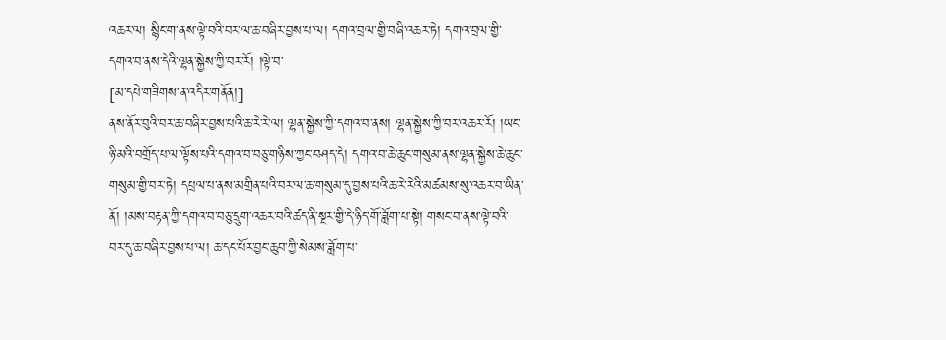འཆར་ལ། སྙིང་ག་ནས་ལྟེ་བའི་བར་ལ་ཆ་བཞིར་བྱས་པ་ལ། དགའ་བྲལ་གྱི་བཞི་འཆར་ཏེ། དགའ་བྲལ་གྱི་དགའ་བ་ནས་དེའི་ལྷན་སྐྱེས་ཀྱི་བར་རོ། །ལྟེ་བ་
[མ་དཔེ་གཟིགས་ན་འདིར་གནོན།]
ནས་ནོར་བུའི་བར་ཆ་བཞིར་བྱས་པའི་ཆ་རེ་རེ་ལ། ལྷན་སྐྱེས་ཀྱི་དགའ་བ་ནས། ལྷན་སྐྱེས་ཀྱི་བར་འཆར་རོ། །ཡང་ཉི་མའི་བགྲོད་པ་ལ་ལྟོས་པའི་དགའ་བ་བཅུ་གཉིས་ཀྱང་བཤད་དེ། དགའ་བ་ཆེ་ཆུང་གསུམ་ནས་ལྷན་སྐྱེས་ཆེ་ཆུང་གསུམ་གྱི་བར་ཏེ། དཔྲལ་པ་ནས་མགྲིན་པའི་བར་ལ་ཆ་གསུམ་དུ་བྱས་པའི་ཆ་རེ་རེའི་མཚམས་སུ་འཆར་བ་ཡིན་ནོ། །མས་བརྟན་ཀྱི་དགའ་བ་བཅུ་དྲུག་འཆར་བའི་ཚད་ནི་སྔར་གྱི་དེ་ཉིད་གོ་ཟློག་པ་སྟེ། གསང་བ་ནས་ལྟེ་བའི་བར་དུ་ཆ་བཞིར་བྱས་པ་ལ། ཆ་དང་པོར་བྱང་ཆུབ་ཀྱི་སེམས་ཟློག་པ་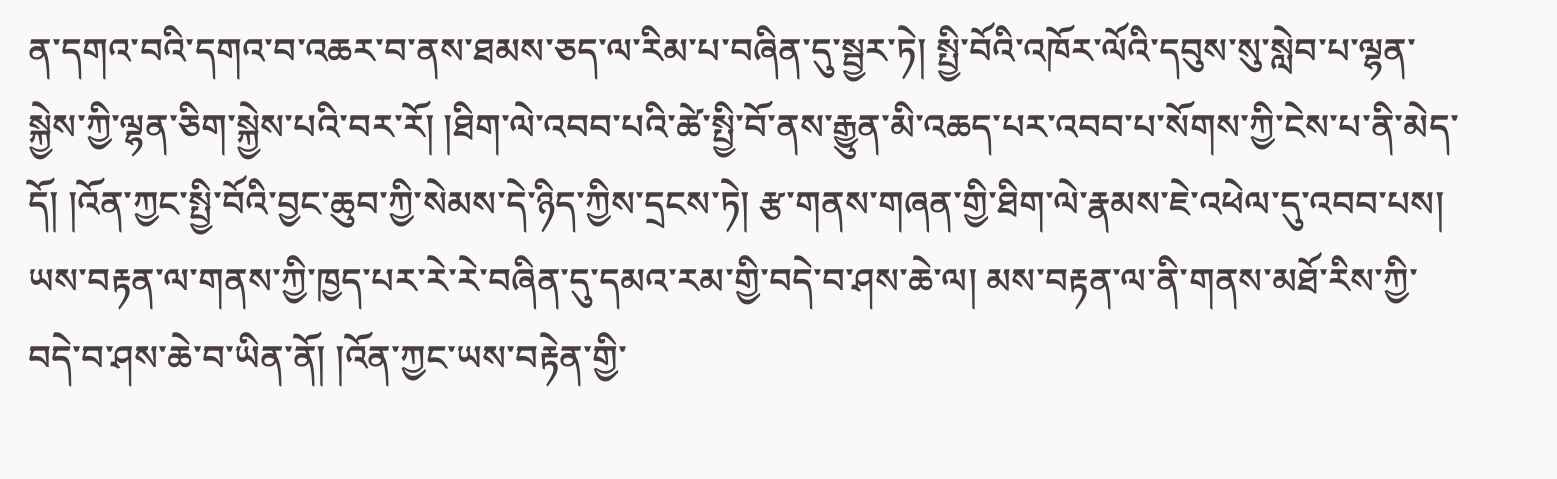ན་དགའ་བའི་དགའ་བ་འཆར་བ་ནས་ཐམས་ཅད་ལ་རིམ་པ་བཞིན་དུ་སྦྱར་ཏེ། སྤྱི་བོའི་འཁོར་ལོའི་དབུས་སུ་སླེབ་པ་ལྷན་སྐྱེས་ཀྱི་ལྷན་ཅིག་སྐྱེས་པའི་བར་རོ། །ཐིག་ལེ་འབབ་པའི་ཚེ་སྤྱི་བོ་ནས་རྒྱུན་མི་འཆད་པར་འབབ་པ་སོགས་ཀྱི་ངེས་པ་ནི་མེད་དོ། །འོན་ཀྱང་སྤྱི་བོའི་བྱང་ཆུབ་ཀྱི་སེམས་དེ་ཉིད་ཀྱིས་དྲངས་ཏེ། རྩ་གནས་གཞན་གྱི་ཐིག་ལེ་རྣམས་ཇེ་འཕེལ་དུ་འབབ་པས། ཡས་བརྟན་ལ་གནས་ཀྱི་ཁྱད་པར་རེ་རེ་བཞིན་དུ་དམའ་རམ་གྱི་བདེ་བ་ཤས་ཆེ་ལ། མས་བརྟན་ལ་ནི་གནས་མཐོ་རིས་ཀྱི་བདེ་བ་ཤས་ཆེ་བ་ཡིན་ནོ། །འོན་ཀྱང་ཡས་བརྟེན་གྱི་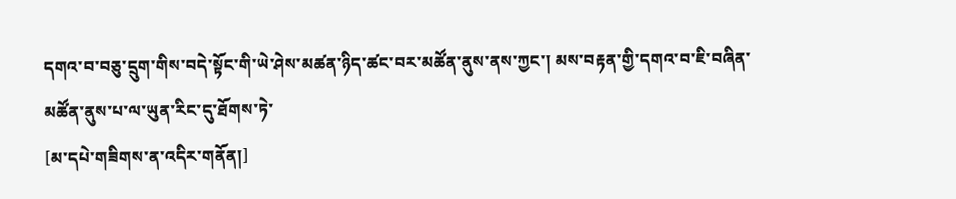དགའ་བ་བཅུ་དྲུག་གིས་བདེ་སྟོང་གི་ཡེ་ཤེས་མཚན་ཉིད་ཚང་བར་མཚོན་ནུས་ནས་ཀྱང་། མས་བརྟན་གྱི་དགའ་བ་ཇི་བཞིན་མཚོན་ནུས་པ་ལ་ཡུན་རིང་དུ་ཐོགས་ཏེ་
[མ་དཔེ་གཟིགས་ན་འདིར་གནོན།]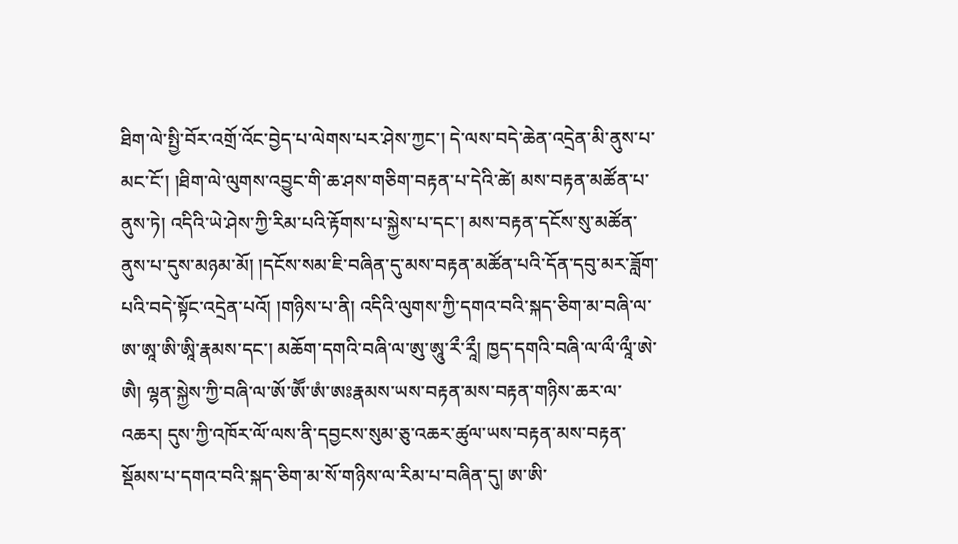ཐིག་ལེ་སྤྱི་བོར་འགྲོ་འོང་བྱེད་པ་ལེགས་པར་ཤེས་ཀྱང་། དེ་ལས་བདེ་ཆེན་འདྲེན་མི་ནུས་པ་མང་ངོ་། །ཐིག་ལེ་ལུགས་འབྱུང་གི་ཆ་ཤས་གཅིག་བརྟན་པ་དེའི་ཚེ། མས་བརྟན་མཚོན་པ་ནུས་ཏེ། འདིའི་ཡེ་ཤེས་ཀྱི་རིམ་པའི་རྟོགས་པ་སྐྱེས་པ་དང་། མས་བརྟན་དངོས་སུ་མཚོན་ནུས་པ་དུས་མཉམ་མོ། །དངོས་སམ་ཇི་བཞིན་དུ་མས་བརྟན་མཚོན་པའི་དོན་དབུ་མར་ཟློག་པའི་བདེ་སྟོང་འདྲེན་པའོ། །གཉིས་པ་ནི། འདིའི་ལུགས་ཀྱི་དགའ་བའི་སྐད་ཅིག་མ་བཞི་ལ་ཨ་ཨཱ་ཨི་ཨཱི་རྣམས་དང་། མཆོག་དགའི་བཞི་ལ་ཨུ་ཨཱུ་རྀ་རཱྀ། ཁྱད་དགའི་བཞི་ལ་ལྀ་ལཱྀ་ཨེ་ཨཻ། ལྷན་སྐྱེས་ཀྱི་བཞི་ལ་ཨོ་ཨཽ་ཨཾ་ཨཿརྣམས་ཡས་བརྟན་མས་བརྟན་གཉིས་ཆར་ལ་འཆར། དུས་ཀྱི་འཁོར་ལོ་ལས་ནི་དབྱངས་སུམ་ཅུ་འཆར་ཚུལ་ཡས་བརྟན་མས་བརྟན་སྡོམས་པ་དགའ་བའི་སྐད་ཅིག་མ་སོ་གཉིས་ལ་རིམ་པ་བཞིན་དུ། ཨ་ཨི་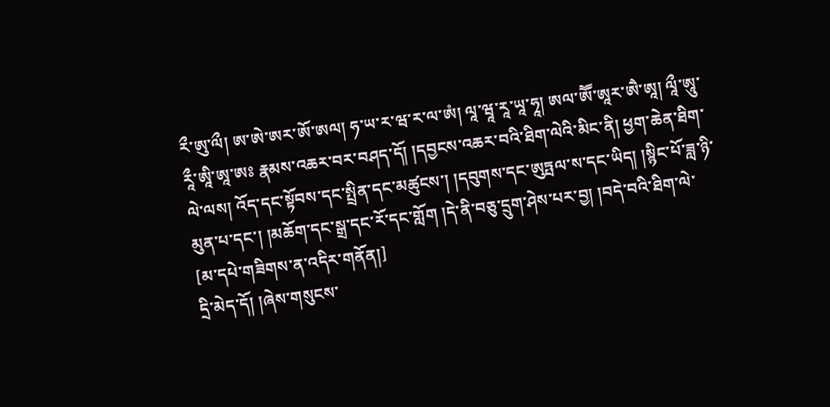རྀ་ཨུ་ལྀ། ཨ་ཨེ་ཨར་ཨོ་ཨལ། ཧ་ཡ་ར་ཝ་ར་ལ་ཨཾ། ལཱ་ཝཱ་རཱ་ཡཱ་ཧཱ། ཨལ་ཨཽ་ཨཱར་ཨཻ་ཨཱ། ལཱྀ་ཨཱུ་རཱྀ་ཨཱི་ཨཱ་ཨཿ རྣམས་འཆར་བར་བཤད་དོ། །དབྱངས་འཆར་བའི་ཐིག་ལེའི་མིང་ནི། ཕྱག་ཆེན་ཐིག་ལེ་ལས། འོད་དང་སྟོབས་དང་སྤྲིན་དང་མཚུངས་། །དབུགས་དང་ཨུཏྤལ་ས་དང་ཡིད། །སྙིང་པོ་ཟླ་ཉི་མུན་པ་དང་། །མཆོག་དང་སྒྲ་དང་རོ་དང་གློག །དེ་ནི་བཅུ་དྲུག་ཤེས་པར་བྱ། །བདེ་བའི་ཐིག་ལེ་
[མ་དཔེ་གཟིགས་ན་འདིར་གནོན།]
དྲི་མེད་དོ། །ཞེས་གསུངས་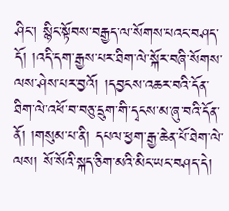ཤིང་། སྙིང་སྟོབས་བརྒྱད་ལ་སོགས་པའང་བཤད་དོ། །འདི་དག་རྒྱས་པར་ཐིག་ལེ་སྐོར་བཞི་སོགས་ལས་ཤེས་པར་བྱའོ། །དབྱངས་འཆར་བའི་དོན་ཐིག་ལེ་འཕོ་བ་བཅུ་དྲུག་གི་དྭངས་མ་ཞུ་བའི་དོན་ནོ། །གསུམ་པ་ནི། དཔལ་ཕྱག་རྒྱ་ཆེན་པོ་ཐེག་ལེ་ལས། སོ་སོའི་སྐད་ཅིག་མའི་མིང་ཡང་བཤད་དེ།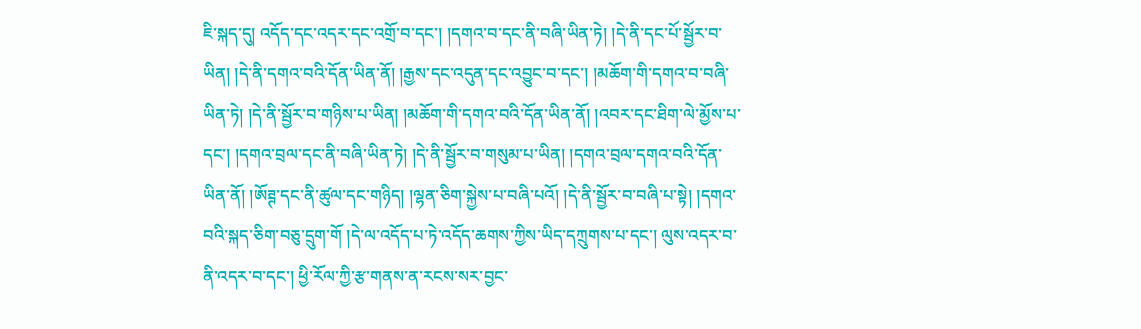ཇི་སྐད་དུ། འདོད་དང་འདར་དང་འགྲོ་བ་དང་། །དགའ་བ་དང་ནི་བཞི་ཡིན་ཏེ། །དེ་ནི་དང་པོ་སྦྱོར་བ་ཡིན། །དེ་ནི་དགའ་བའི་དོན་ཡིན་ནོ། །རྒྱས་དང་འདུན་དང་འབྱུང་བ་དང་། །མཆོག་གི་དགའ་བ་བཞི་ཡིན་ཏེ། །དེ་ནི་སྦྱོར་བ་གཉིས་པ་ཡིན། །མཆོག་གི་དགའ་བའི་དོན་ཡིན་ནོ། །འབར་དང་ཐིག་ལེ་མྱོས་པ་དང་། །དགའ་བྲལ་དང་ནི་བཞི་ཡིན་ཏེ། །དེ་ནི་སྦྱོར་བ་གསུམ་པ་ཡིན། །དགའ་བྲལ་དགའ་བའི་དོན་ཡིན་ནོ། །ཨོཊྚ་དང་ནི་ཚུལ་དང་གཉིད། །ལྷན་ཅིག་སྐྱེས་པ་བཞི་པའོ། །དེ་ནི་སྦྱོར་བ་བཞི་པ་སྟེ། །དགའ་བའི་སྐད་ཅིག་བཅུ་དྲུག་གོ །དེ་ལ་འདོད་པ་ཏེ་འདོད་ཆགས་ཀྱིས་ཡིད་དཀྲུགས་པ་དང་། ལུས་འདར་བ་ནི་འདར་བ་དང་། ཕྱི་རོལ་ཀྱི་རྩ་གནས་ན་རངས་སར་བྱང་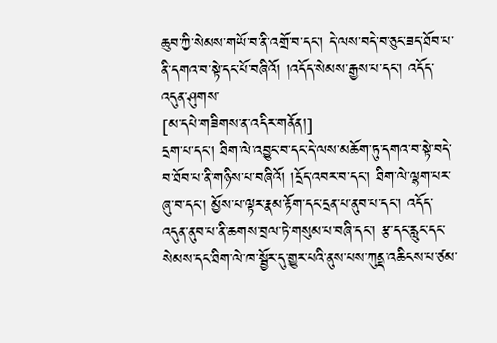ཆུབ་ཀྱི་སེམས་གཡོ་བ་ནི་འགྲོ་བ་དང་། དེ་ལས་བདེ་བ་ཅུང་ཟད་ཐོབ་པ་ནི་དགའ་བ་སྟེ་དང་པོ་བཞིའོ། །འདོད་སེམས་རྒྱས་པ་དང་། འདོད་འདུན་ཤུགས་
[མ་དཔེ་གཟིགས་ན་འདིར་གནོན།]
དྲག་པ་དང་། ཐིག་ལེ་འབྱུང་བ་དང་དེ་ལས་མཆོག་ཏུ་དགའ་བ་སྟེ་བདེ་བ་ཐོབ་པ་ནི་གཉིས་པ་བཞིའོ། །དྲོད་འབར་བ་དང་། ཐིག་ལེ་ལྷག་པར་ཞུ་བ་དང་། མྱོས་པ་ལྟར་རྣམ་རྟོག་དང་དྲན་པ་ནུབ་པ་དང་། འདོད་འདུན་ནུབ་པ་ནི་ཆགས་བྲལ་ཏེ་གསུམ་པ་བཞི་དང་། རྩ་དང་རླུང་དང་སེམས་དང་ཐིག་ལེ་ཁ་སྦྱོར་དུ་གྱུར་པའི་ནུས་པས་ཀུནྡ་འཆིངས་པ་ཙམ་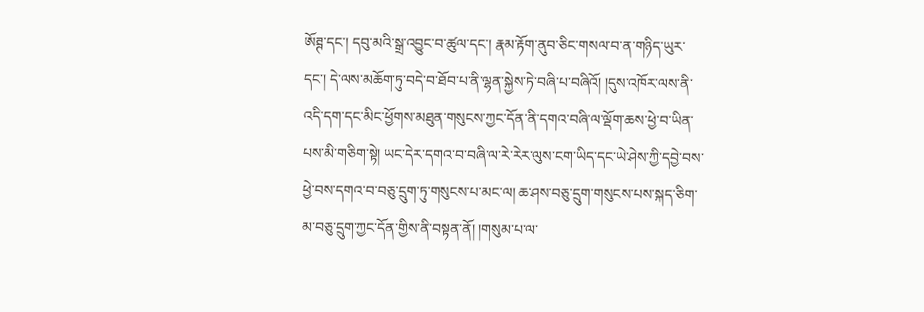ཨོཊྚ་དང་། དབུ་མའི་སྒྲ་འབྱུང་བ་ཚུལ་དང་། རྣམ་རྟོག་ནུབ་ཅིང་གསལ་བ་ན་གཉིད་ཡུར་དང་། དེ་ལས་མཆོག་ཏུ་བདེ་བ་ཐོབ་པ་ནི་ལྷན་སྐྱེས་ཏེ་བཞི་པ་བཞིའོ། །དུས་འཁོར་ལས་ནི་འདི་དག་དང་མིང་ཕྱོགས་མཐུན་གསུངས་ཀྱང་དོན་ནི་དགའ་བཞི་ལ་ལྡོག་ཆས་ཕྱེ་བ་ཡིན་པས་མི་གཅིག་སྟེ། ཡང་དེར་དགའ་བ་བཞི་ལ་རེ་རེར་ལུས་ངག་ཡིད་དང་ཡེ་ཤེས་ཀྱི་དབྱེ་བས་ཕྱེ་བས་དགའ་བ་བཅུ་དྲུག་ཏུ་གསུངས་པ་མང་ལ། ཆ་ཤས་བཅུ་དྲུག་གསུངས་པས་སྐད་ཅིག་མ་བཅུ་དྲུག་ཀྱང་དོན་གྱིས་ནི་བསྟན་ནོ། །གསུམ་པ་ལ་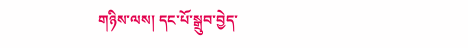གཉིས་ལས། དང་པོ་སྒྲུབ་བྱེད་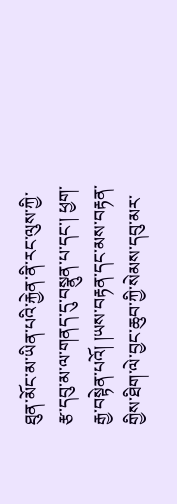ཐུན་མོང་མ་ཡིན་པའི་རྐྱེན་ནི་རང་ལུས་ཀྱི་རྩ་དབུ་མ་ལ་གནད་དུ་བསྣུན་པ་དང་། ཕྱག་རྒྱ་བསྟེན་པའོ། །ཡས་བརྟན་དང་མས་བརྟན་གྱིས་ཐིག་ལེ་བྱང་ཆུབ་ཀྱི་སེམས་དབུ་མར་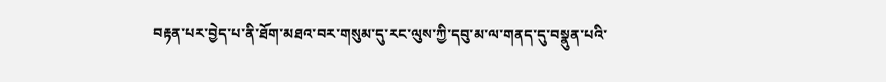བརྟན་པར་བྱེད་པ་ནི་ཐོག་མཐའ་བར་གསུམ་དུ་རང་ལུས་ཀྱི་དབུ་མ་ལ་གནད་དུ་བསྣུན་པའི་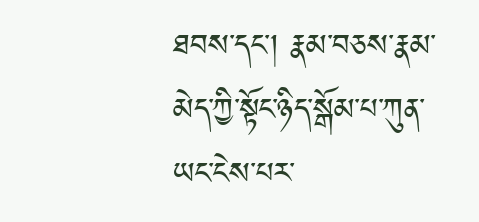ཐབས་དང་། རྣམ་བཅས་རྣམ་མེད་ཀྱི་སྟོང་ཉིད་སྒོམ་པ་ཀུན་ཡང་ངེས་པར་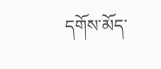དགོས་མོད་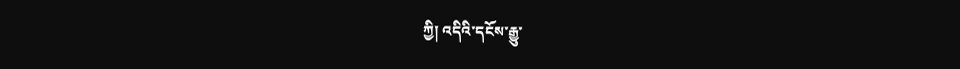ཀྱི། འདིའི་དངོས་རྒྱུ་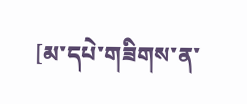[མ་དཔེ་གཟིགས་ན་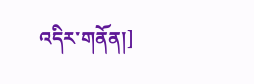འདིར་གནོན།]